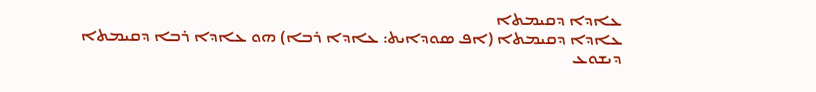ܥܐܕܐ ܕܩܝܡܬܐ
ܥܐܕܐ ܕܩܝܡܬܐ (ܐܦ ܣܘܕܐܝܬ: ܥܐܕܐ ܪܒܐ) ܗܘ ܥܐܕܐ ܪܒܐ ܕܩܝܡܬܐ ܕܝܫܘܥ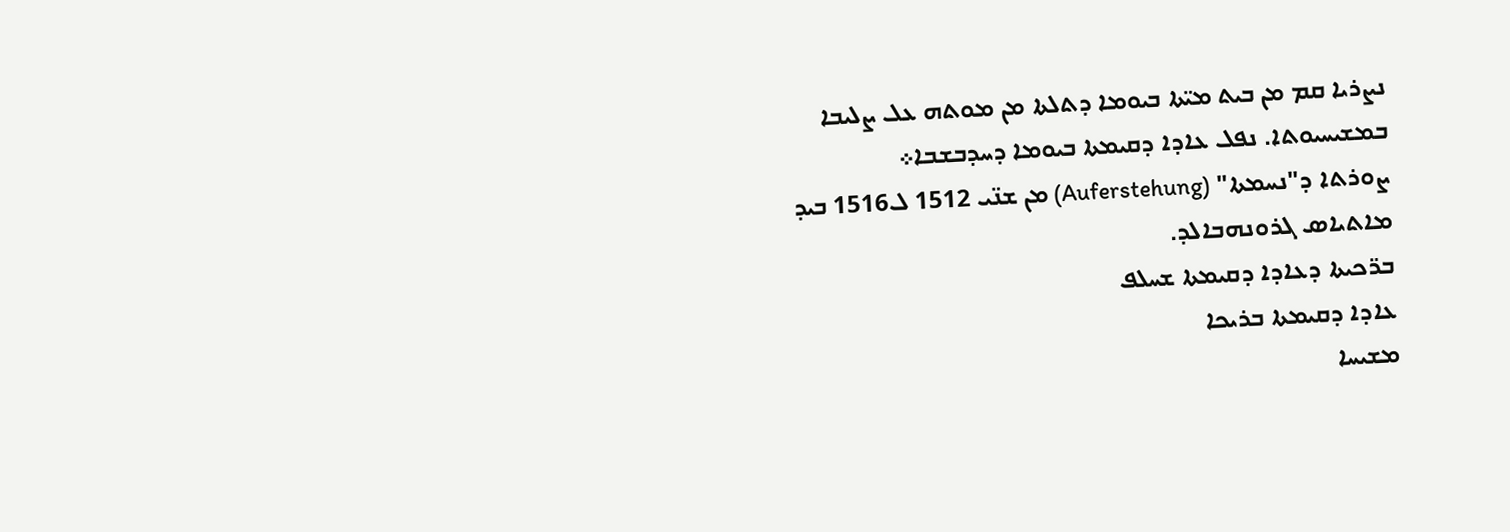ܢܨܪܝܐ ܩܡ ܡܢ ܒܝܬ ܡܝ̈ܬܐ ܒܝܘܡܐ ܕܬܠܬܐ ܡܢ ܡܘܬܗ ܥܠ ܨܠܝܒܐ ܒܡܫܝܚܝܘܬܐ. ܢܦܠ ܥܐܕܐ ܕܩܝܡܬܐ ܒܝܘܡܐ ܕܚܕܒܫܒܐ܀
ܨܘܪܬܐ ܕ"ܢܚܡܬܐ" (Auferstehung) ܡܢ ܫܢ̈ܝ 1512 ܠ1516 ܒܝܕ ܡܐܬܝܐܣ ܓܪܘܢܗܒܐܠܕ.
ܒܪ̈ܟܝܬܐ ܕܥܐܕܐ ܕܩܝܡܬܐ ܫܚܠܦ
ܥܐܕܐ ܕܩܝܡܬܐ ܒܪܝܟܐ
ܡܫܝܚܐ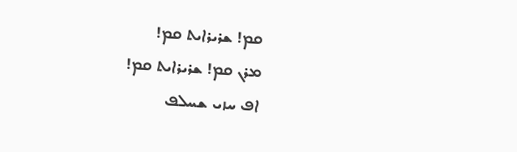ܩܡ! ܫܪܝܪܐܝܬ ܩܡ!
ܡܪܢ ܩܡ! ܫܪܝܪܐܝܬ ܩܡ!
ܐܦ ܚܙܝ ܫܚܠܦ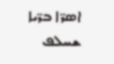ܐܣܪ̈ܐ ܒܪ̈ܝܐ ܫܚܠܦ